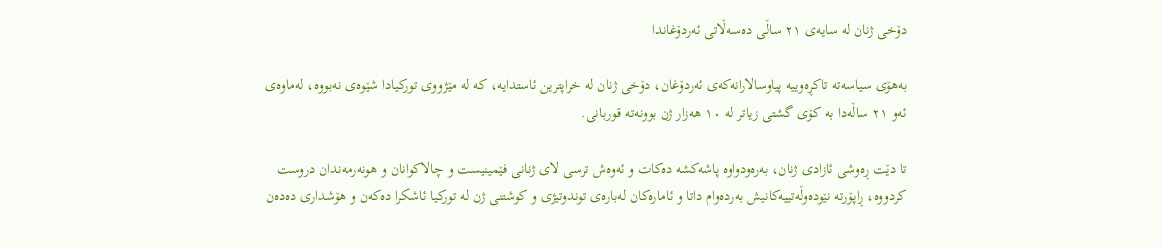دۆخی ژنان لە سایەی ٢١ ساڵی دەسەڵاتی ئەردۆغاندا

بەهۆی سیاسەتە تاکڕەوییە پیاوسالارانەکەی ئەردۆغان، دۆخی ژنان لە خراپترین ئاستدایە، کە لە مێژووی تورکیادا شێوەی نەبووە، لەماوەی ئەو ٢١ ساڵەدا بە کۆی گشتی زیاتر لە ١٠ هەزار ژن بوونەتە قوربانی.

تا دێت ڕەوشی ئازادی ژنان، بەرەودواوە پاشەکشە دەکات و ئەوەش ترسی لای ژنانی فێمینیست و چالاکوانان و هونەرمەندان دروست کردووە، ڕاپۆرتە نێودەوڵەتییەکانیش بەردەوام داتا و ئامارەکان لەبارەی توندوتیژی و کوشتنی ژن لە تورکیا ئاشکرا دەکەن و هۆشداری دەدەن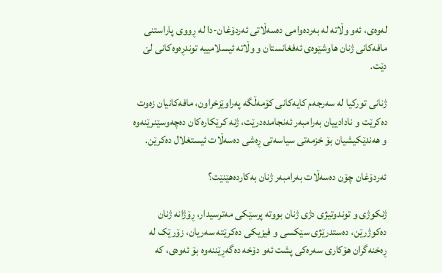لەوەی، ئەو وڵاتە لە بەردەوامی دەسەڵاتی ئەردۆغان-دا لە ڕووی پاراستنی مافەکانی ژنان هاوشێوەی ئەفغانستان و وڵاتە ئیسلامییە توندڕەوەکانی لێ دێت.

ژنانی تورکیا لە سەرجەم کایەکانی کۆمەڵگە پەراوێزخراون، مافەکانیان زەوت دەکرێت و نادادییان بەرامبەر ئەنجامدەدرێت، ژنە کرێکارەکان دەچەوسێنرێنەوە و هەندێکیشیان بۆ خزمەتی سیاسەتی ڕەشی دەسەڵات ئیستغلال دەکرێن.

ئەردۆغان چۆن دەسەڵات بەرامبەر ژنان بەکاردەهێنێت؟

ژنکوژی و توندوتیژی دژی ژنان بووتە پرسێكی مەترسیدار، ڕۆژانە ژنان دەکوژرێن، دەستدرێژی سێکسی و فیزیکی دەکرێتە سەریان، زۆرێک لە ڕەخنەگران هۆکاری سەرەکی پشت ئەو دۆخە دەگەڕێننەوە بۆ ئەوەی، کە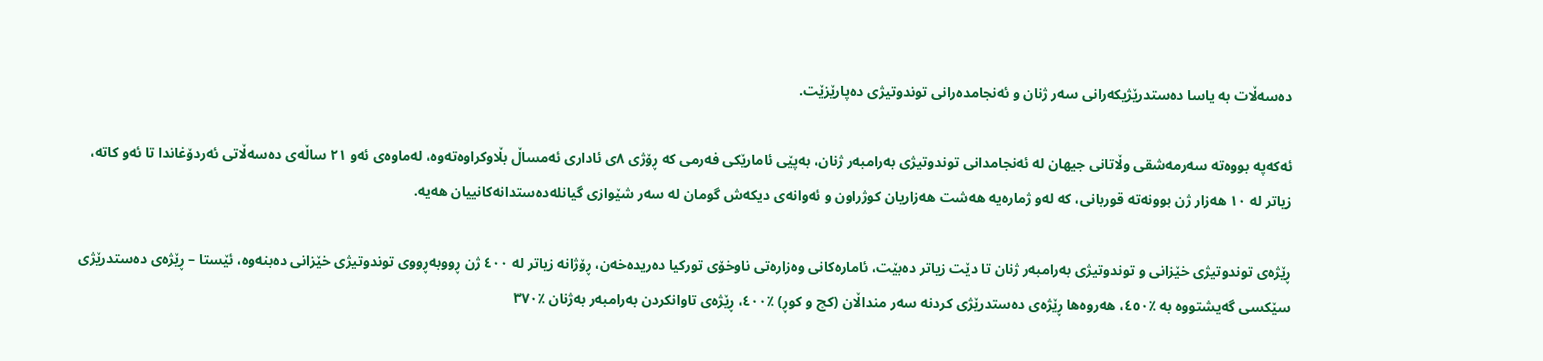دەسەڵات بە یاسا دەستدرێژیکەرانی سەر ژنان و ئەنجامدەرانی توندوتیژی دەپارێزێت.

ئەکەپە بووەتە سەرمەشقی وڵاتانی جیهان لە ئەنجامدانی توندوتیژی بەرامبەر ژنان، بەپێی ئامارێکی فەرمی کە ڕۆژی ٨ی ئاداری ئەمساڵ بڵاوکراوەتەوە، لەماوەی ئەو ٢١ ساڵەی دەسەڵاتی ئەردۆغاندا تا ئەو کاتە، زیاتر لە ١٠ هەزار ژن بوونەتە قوربانی، کە لەو ژمارەیە هەشت هەزاریان کوژراون و ئەوانەی دیکەش گومان لە سەر شێوازی گیانلەدەستدانەکانییان هەیە.

ڕێژەی توندوتیژی خێزانی و توندوتیژی بەرامبەر ژنان تا دێت زیاتر دەبێت، ئامارەکانی وەزارەتی ناوخۆی تورکیا دەریدەخەن، ڕۆژانە زیاتر لە ٤٠٠ ژن ڕووبەڕووی توندوتیژی خێزانی دەبنەوە، ئێستا – ڕێژەی دەستدرێژی سێکسی گەیشتووە بە ٪٤٥٠، هەروەها ڕێژەی دەستدرێژی کردنە سەر منداڵان (کچ و کوڕ) ٪٤٠٠، ڕێژەی تاوانکردن بەرامبەر بەژنان ٪٣٧٠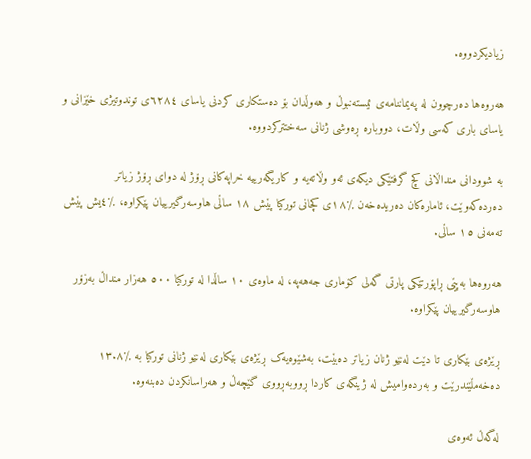زیادیکردووە.

هەروەها دەرچوون لە پەیماننامەی ئیستەنبوڵ و هەوڵدان بۆ دەستکاری کردنی یاسای ٦٢٨٤ی توندوتیژی خێزانی و یاسای باری کەسی وڵات، دووبارە ڕەوشی ژنانی سەختترکردووە.

بە شوودانی منداڵانی کچ گرفتێکی دیکەی ئەو وڵاتەیە و کاریگەرییە خراپەکانی ڕۆژ لە دوای ڕۆژ زیاتر دەردەکەوێت، ئامارەکان دەریدەخەن ٪١٨ی کچانی تورکیا پێش ١٨ ساڵی هاوسەرگیرییان پێکراوە، ٪٤یش پێش تەمەنی ١٥ ساڵی.

هەروەها بەپێی ڕاپۆرتێکی پارتی گەلی کۆماری جەهەپە، لە ماوەی ١٠ ساڵدا لە تورکیا ٥٠٠ هەزار منداڵ بەزۆر هاوسەرگیرییان پێکراوە.

ڕێژەی بێکاری تا دێت لەنێو ژنان زیاتر دەبێت، بەشێوەیەک ڕێژەی بێکاری لەنێو ژنانی تورکیا بە ٪١٣.٨ دەخەمڵێندرێت و بەردەوامیش لە ژینگەی کاردا ڕووبەڕووی گێچەڵ و هەراسانکردن دەبنەوە.

لەگەڵ ئەوەی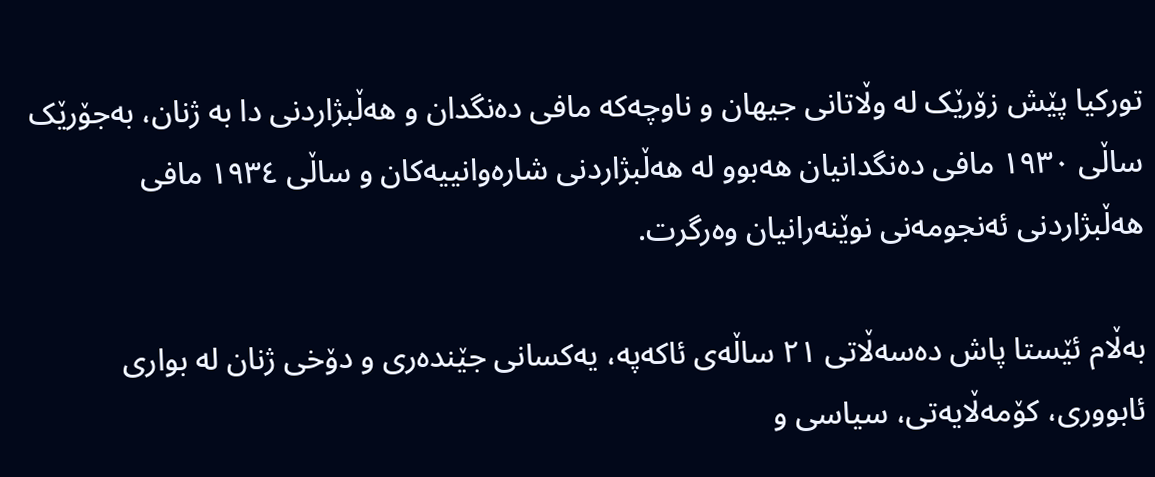تورکیا پێش زۆرێک لە وڵاتانی جیهان و ناوچەکە مافی دەنگدان و هەڵبژاردنی دا بە ژنان، بەجۆرێک ساڵی ١٩٣٠ مافی دەنگدانیان هەبوو لە هەڵبژاردنی شارەوانییەکان و ساڵی ١٩٣٤ مافی هەڵبژاردنی ئەنجومەنی نوێنەرانیان وەرگرت.

بەڵام ئێستا پاش دەسەڵاتی ٢١ ساڵەی ئاکەپە، یەکسانی جێندەری و دۆخی ژنان لە بواری ئابووری، کۆمەڵایەتی، سیاسی و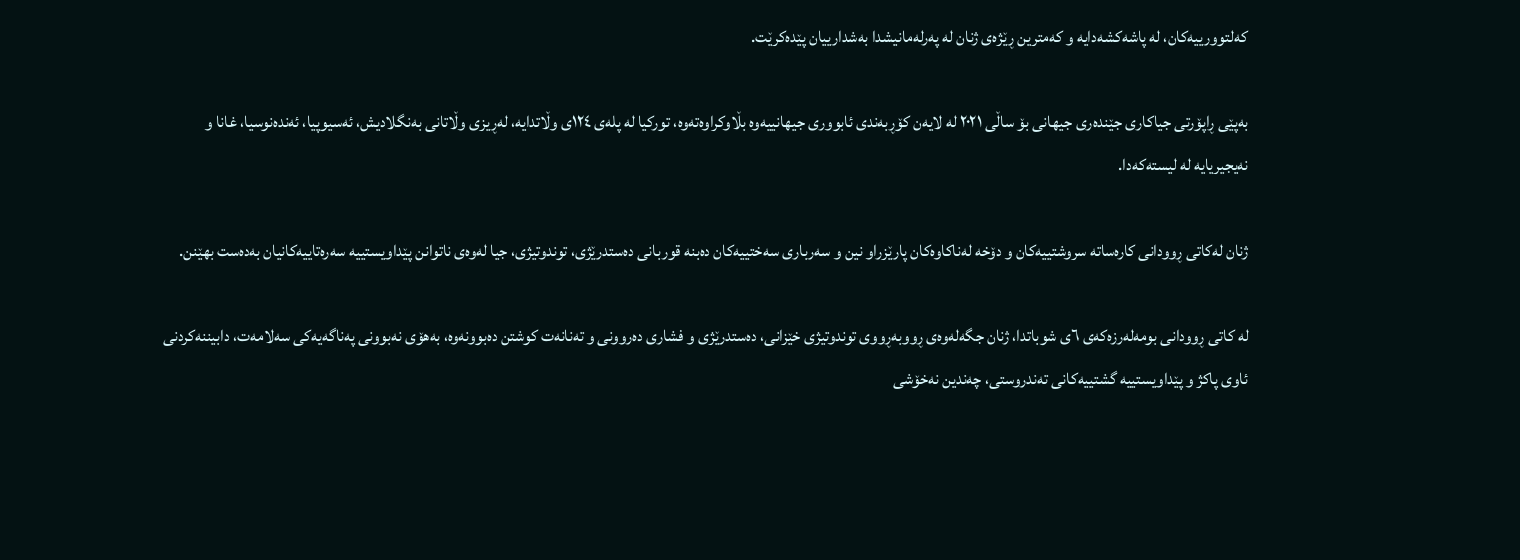کەلتوورییەکان، لە پاشەکشەدایە و کەمترین ڕێژەی ژنان لە پەرلەمانیشدا بەشدارییان پێدەکرێت.

بەپێی ڕاپۆرتی جیاکاری جێندەری جیهانی بۆ ساڵی ٢٠٢١ لە لایەن کۆڕبەندی ئابووری جیهانییەوە بڵاوکراوەتەوە، تورکیا لە پلەی ١٢٤ی وڵاتدایە، لەڕیزی وڵاتانی بەنگلادیش، ئەسیوپیا، ئەندەنوسیا، غانا و نەیجیریایە لە لیستەکەدا.

ژنان لەکاتی ڕوودانی کارەساتە سروشتییەکان و دۆخە لەناکاوەکان پارێزراو نین و سەرباری سەختییەکان دەبنە قوربانی دەستدرێژی، توندوتیژی، جیا لەوەی ناتوانن پێداویستییە سەرەتاییەکانیان بەدەست بهێنن.

لە کاتی ڕوودانی بومەلەرزەکەی ٦ی شوباتدا، ژنان جگەلەوەی ڕووبەڕووی توندوتیژی خێزانی، دەستدرێژی و فشاری دەروونی و تەنانەت كوشتن دەبوونەوە، بەهۆی نەبوونی پەناگەیەکی سەلامەت، دابیننەكردنی ئاوی پاكژ و پێداویستییە گشتییەكانی تەندروستی، چەندین نەخۆشی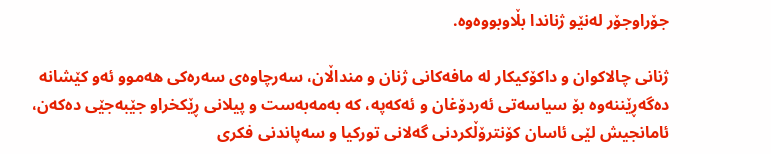جۆراوجۆر لەنێو ژناندا بڵاوبووەوە.

ژنانی چالاکوان و داکۆکیکار لە مافەکانی ژنان و منداڵان، سەرچاوەی سەرەکی هەموو ئەو کێشانە دەگەڕێننەوە بۆ سیاسەتی ئەردۆغان و ئەکەپە، کە بەمەبەست و پیلانی ڕێکخراو جێبەجێی دەکەن، ئامانجیش لێی ئاسان کۆنترۆڵکردنی گەلانی تورکیا و سەپاندنی فکری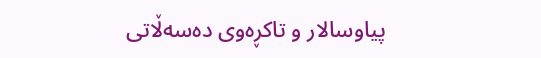پیاوسالار و تاکڕەوی دەسەڵاتی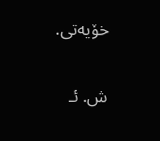خۆیەتی.

ش. ئـ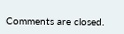Comments are closed.